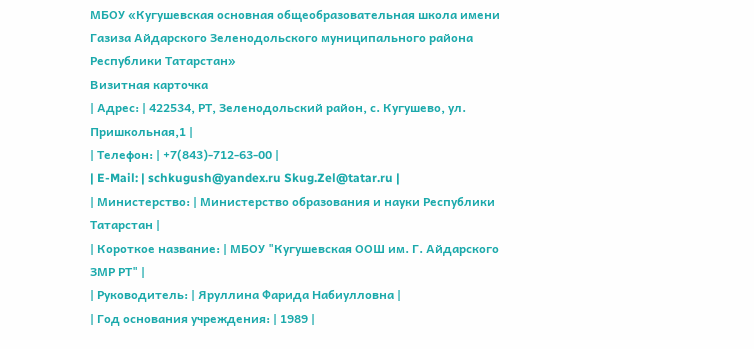МБОУ «Кугушевская основная общеобразовательная школа имени Газиза Айдарского Зеленодольского муниципального района Республики Татарстан»
Визитная карточка
| Адрес: | 422534, РТ, Зеленодольский район, с. Кугушево, ул. Пришкольная,1 |
| Телефон: | +7(843)-712-63-00 |
| E-Mail: | schkugush@yandex.ru Skug.Zel@tatar.ru |
| Министерство: | Министерство образования и науки Республики Татарстан |
| Короткое название: | МБОУ "Кугушевская ООШ им. Г. Айдарского ЗМР РТ" |
| Руководитель: | Яруллина Фарида Набиулловна |
| Год основания учреждения: | 1989 |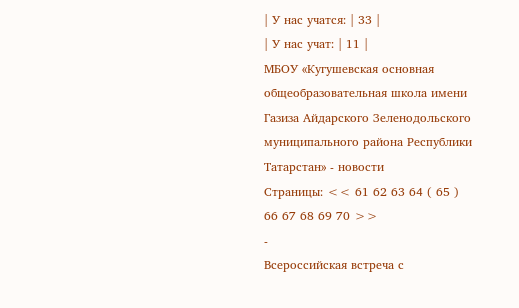| У нас учатся: | 33 |
| У нас учат: | 11 |
МБОУ «Кугушевская основная общеобразовательная школа имени Газиза Айдарского Зеленодольского муниципального района Республики Татарстан» - новости
Страницы: << 61 62 63 64 ( 65 ) 66 67 68 69 70 >>
-
Всероссийская встреча с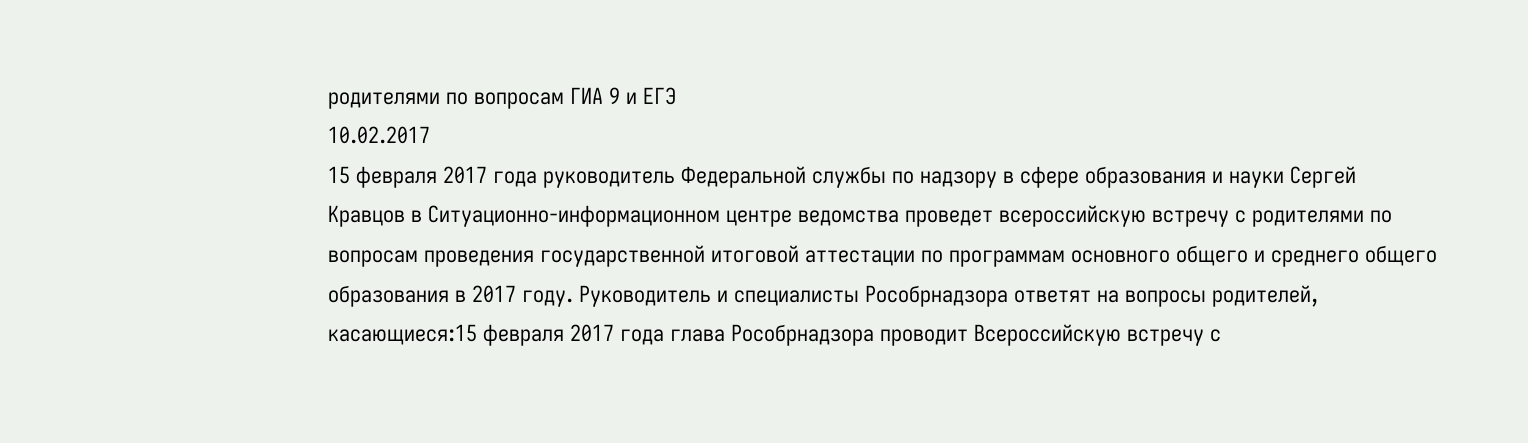родителями по вопросам ГИА 9 и ЕГЭ
10.02.2017
15 февраля 2017 года руководитель Федеральной службы по надзору в сфере образования и науки Сергей Кравцов в Ситуационно-информационном центре ведомства проведет всероссийскую встречу с родителями по вопросам проведения государственной итоговой аттестации по программам основного общего и среднего общего образования в 2017 году. Руководитель и специалисты Рособрнадзора ответят на вопросы родителей, касающиеся:15 февраля 2017 года глава Рособрнадзора проводит Всероссийскую встречу с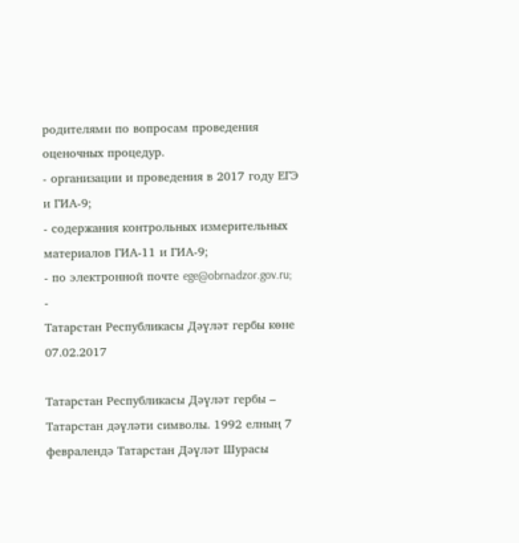родителями по вопросам проведения оценочных процедур.
- организации и проведения в 2017 году ЕГЭ и ГИА-9;
- содержания контрольных измерительных материалов ГИА-11 и ГИА-9;
- по электронной почте ege@obrnadzor.gov.ru;
-
Татарстан Республикасы Дәүләт гербы көне 07.02.2017

Татарстан Республикасы Дәүләт гербы – Татарстан дәүләти символы. 1992 елның 7 февралендә Татарстан Дәүләт Шурасы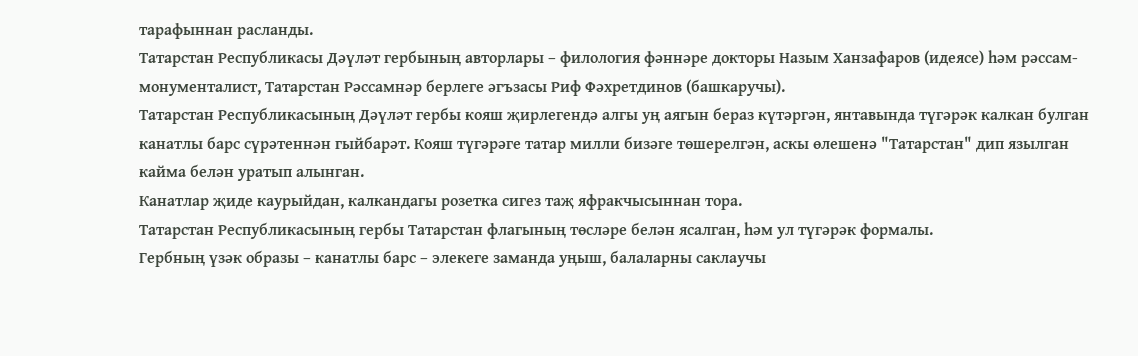тарафыннан расланды.
Татарстан Республикасы Дәүләт гербының авторлары – филология фәннәре докторы Назым Ханзафаров (идеясе) һәм рәссам-монументалист, Татарстан Рәссамнәр берлеге әгъзасы Риф Фәхретдинов (башкаручы).
Татарстан Республикасының Дәүләт гербы кояш җирлегендә алгы уң аягын бераз күтәргән, янтавында түгәрәк калкан булган канатлы барс сүрәтеннән гыйбарәт. Кояш түгәрәге татар милли бизәге төшерелгән, аскы өлешенә "Татарстан" дип язылган кайма белән уратып алынган.
Канатлар җиде каурыйдан, калкандагы розетка сигез таҗ яфракчысыннан тора.
Татарстан Республикасының гербы Татарстан флагының төсләре белән ясалган, һәм ул түгәрәк формалы.
Гербның үзәк образы – канатлы барс – элекеге заманда уңыш, балаларны саклаучы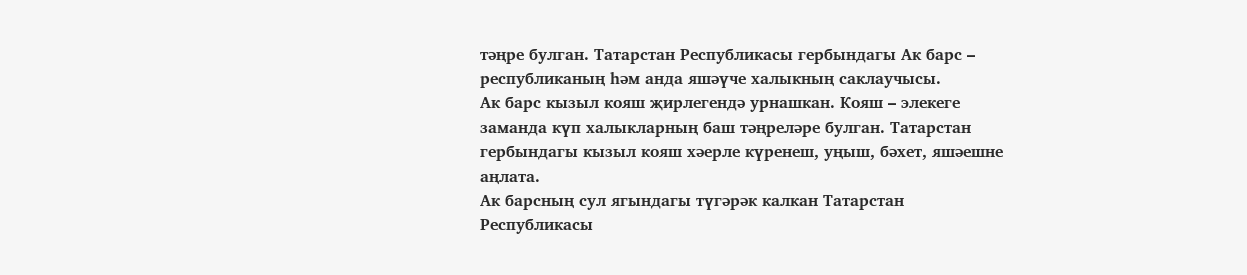тәңре булган. Татарстан Республикасы гербындагы Ак барс – республиканың һәм анда яшәүче халыкның саклаучысы.
Ак барс кызыл кояш җирлегендә урнашкан. Кояш – элекеге заманда күп халыкларның баш тәңреләре булган. Татарстан гербындагы кызыл кояш хәерле күренеш, уңыш, бәхет, яшәешне аңлата.
Ак барсның сул ягындагы түгәрәк калкан Татарстан Республикасы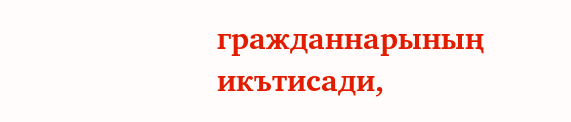гражданнарының икътисади,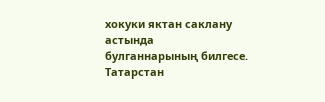хокуки яктан саклану астында булганнарының билгесе.
Татарстан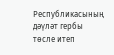Республикасының дәүләт гербы төсле итеп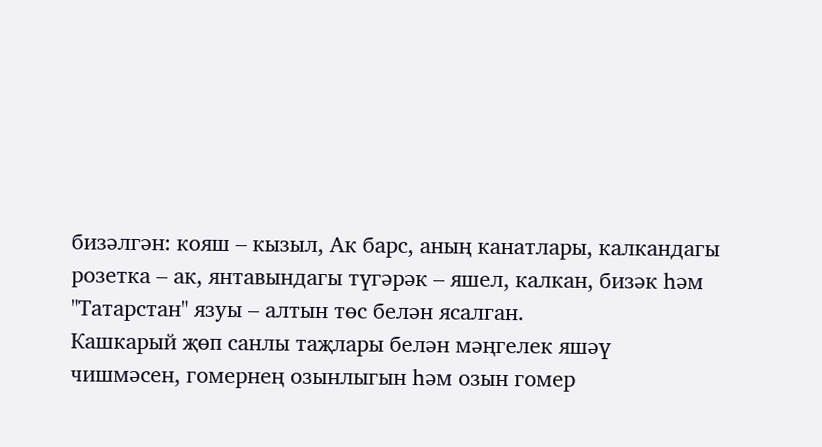бизәлгән: кояш – кызыл, Ак барс, аның канатлары, калкандагы розетка – ак, янтавындагы түгәрәк – яшел, калкан, бизәк һәм "Татарстан" язуы – алтын төс белән ясалган.
Кашкарый җөп санлы таҗлары белән мәңгелек яшәү чишмәсен, гомернең озынлыгын һәм озын гомер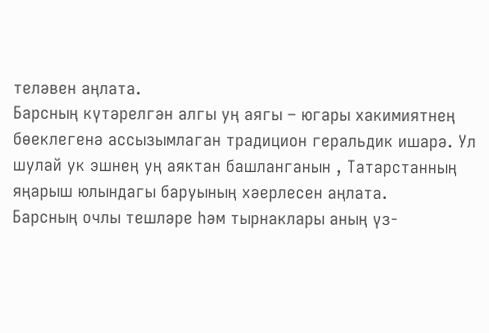теләвен аңлата.
Барсның күтәрелгән алгы уң аягы – югары хакимиятнең бөеклегенә ассызымлаган традицион геральдик ишарә. Ул шулай ук эшнең уң аяктан башланганын , Татарстанның яңарыш юлындагы баруының хәерлесен аңлата.
Барсның очлы тешләре һәм тырнаклары аның үз-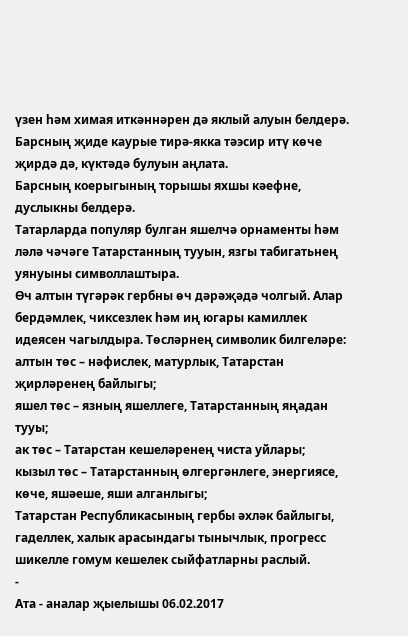үзен һәм химая иткәннәрен дә яклый алуын белдерә.
Барсның җиде каурые тирә-якка тәэсир итү көче җирдә дә, күктәдә булуын аңлата.
Барсның коерыгының торышы яхшы кәефне, дуслыкны белдерә.
Татарларда популяр булган яшелчә орнаменты һәм ләлә чәчәге Татарстанның тууын, язгы табигатьнең уянуыны символлаштыра.
Өч алтын түгәрәк гербны өч дәрәҗәдә чолгый. Алар бердәмлек, чиксезлек һәм иң югары камиллек идеясен чагылдыра. Төсләрнең символик билгеләре:
алтын төс – нәфислек, матурлык, Татарстан җирләренең байлыгы;
яшел төс – язның яшеллеге, Татарстанның яңадан тууы;
ак төс – Татарстан кешеләренең чиста уйлары;
кызыл төс – Татарстанның өлгергәнлеге, энергиясе, көче, яшәеше, яши алганлыгы;
Татарстан Республикасының гербы әхләк байлыгы, гаделлек, халык арасындагы тынычлык, прогресс шикелле гомум кешелек сыйфатларны раслый.
-
Ата - аналар җыелышы 06.02.2017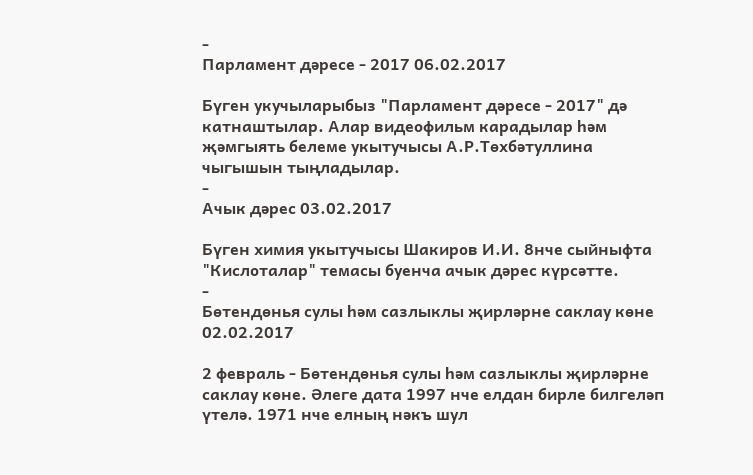-
Парламент дәресе - 2017 06.02.2017

Бүген укучыларыбыз "Парламент дәресе - 2017" дә катнаштылар. Алар видеофильм карадылар һәм җәмгыять белеме укытучысы А.Р.Төхбәтуллина чыгышын тыңладылар.
-
Ачык дәрес 03.02.2017

Бүген химия укытучысы Шакиров И.И. 8нче сыйныфта "Кислоталар" темасы буенча ачык дәрес күрсәтте.
-
Бөтендөнья сулы һәм сазлыклы җирләрне саклау көне 02.02.2017

2 февраль - Бөтендөнья сулы һәм сазлыклы җирләрне саклау көне. Әлеге дата 1997 нче елдан бирле билгеләп үтелә. 1971 нче елның нәкъ шул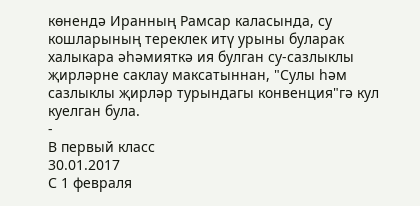көнендә Иранның Рамсар каласында, су кошларының тереклек итү урыны буларак халыкара әһәмияткә ия булган су-сазлыклы җирләрне саклау максатыннан, "Сулы һәм сазлыклы җирләр турындагы конвенция"гә кул куелган була.
-
В первый класс
30.01.2017
С 1 февраля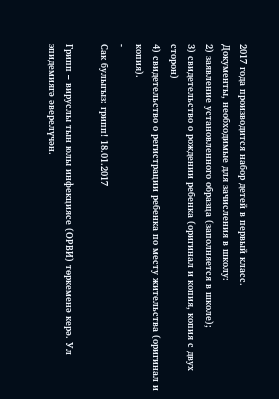2017 года производится набор детей в первый класс.
Документы, необходимые для зачисления в школу:
2) заявление установленного образца (заполняется в школе);
3) свидетельство о рождении ребенка (оригинал и копия, копия с двух сторон)
4) свидетельство о регистрации ребенка по месту жительства (оригинал и копия).
-
Сак булыгыз: грипп! 18.01.2017

Грипп – вируслы тын юлы инфекциясе (ОРВИ) төркеменә керә. Ул эпидемиягә әверелүчән.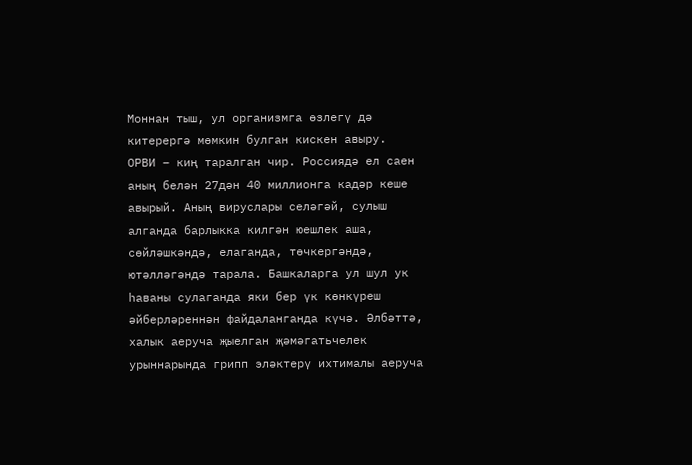Моннан тыш, ул организмга өзлегү дә китерергә мөмкин булган кискен авыру.
ОРВИ – киң таралган чир. Россиядә ел саен аның белән 27дән 40 миллионга кадәр кеше авырый. Аның вируслары селәгәй, сулыш алганда барлыкка килгән юешлек аша, сөйләшкәндә, елаганда, төчкергәндә, ютәлләгәндә тарала. Башкаларга ул шул ук һаваны сулаганда яки бер үк көнкүреш әйберләреннән файдаланганда күчә. Әлбәттә, халык аеруча җыелган җәмәгатьчелек урыннарында грипп эләктерү ихтималы аеруча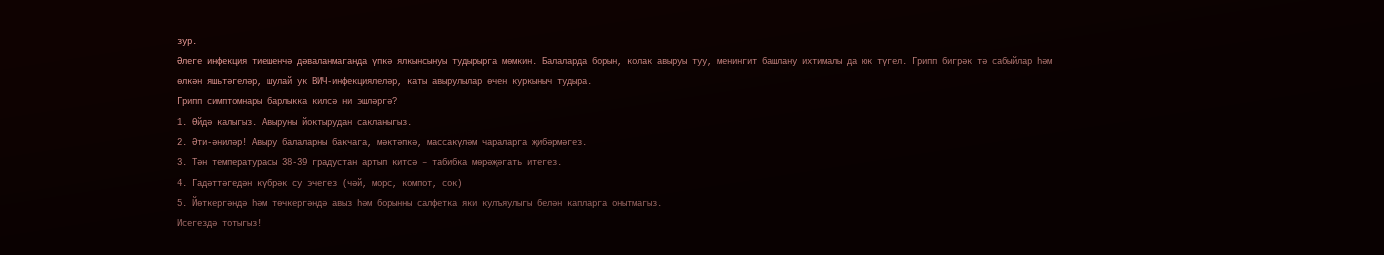зур.
Әлеге инфекция тиешенчә дәваланмаганда үпкә ялкынсынуы тудырырга мөмкин. Балаларда борын, колак авыруы туу, менингит башлану ихтималы да юк түгел. Грипп бигрәк тә сабыйлар һәм өлкән яшьтәгеләр, шулай ук ВИЧ-инфекциялеләр, каты авырулылар өчен куркыныч тудыра.
Грипп симптомнары барлыкка килсә ни эшләргә?
1. Өйдә калыгыз. Авыруны йоктырудан сакланыгыз.
2. Әти-әниләр! Авыру балаларны бакчага, мәктәпкә, массакүләм чараларга җибәрмәгез.
3. Тән температурасы 38-39 градустан артып китсә – табибка мөрәҗәгать итегез.
4. Гадәттәгедән күбрәк су эчегез (чәй, морс, компот, сок)
5. Йөткергәндә һәм төчкергәндә авыз һәм борынны салфетка яки кулъяулыгы белән капларга онытмагыз.
Исегездә тотыгыз!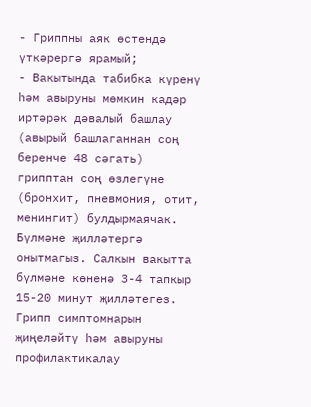- Гриппны аяк өстендә үткәрергә ярамый;
- Вакытында табибка күренү һәм авыруны мөмкин кадәр иртәрәк дәвалый башлау (авырый башлаганнан соң беренче 48 сәгать) грипптан соң өзлегүне (бронхит, пневмония, отит, менингит) булдырмаячак.
Бүлмәне җилләтергә онытмагыз. Салкын вакытта бүлмәне көненә 3-4 тапкыр 15-20 минут җилләтегез. Грипп симптомнарын җиңеләйтү һәм авыруны профилактикалау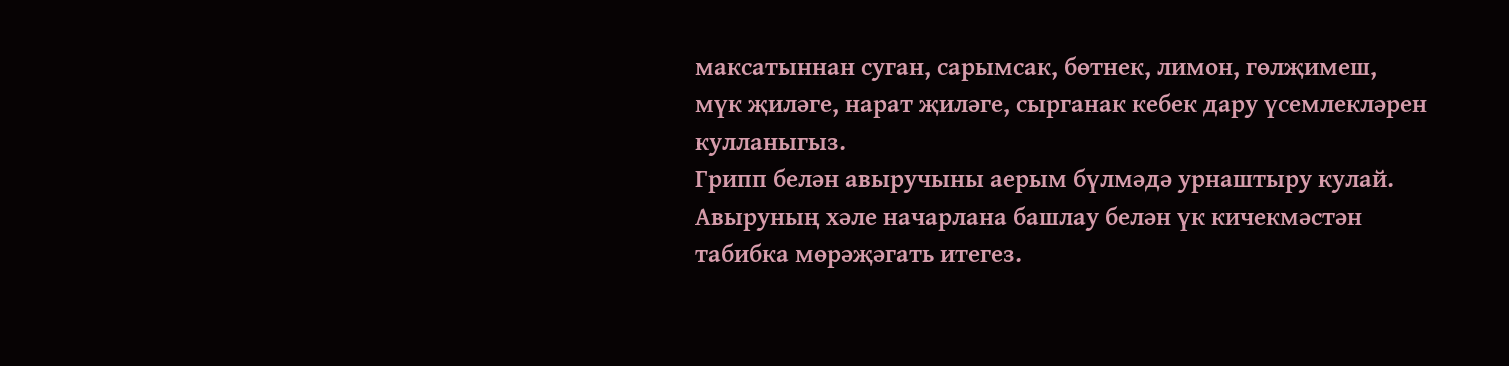максатыннан суган, сарымсак, бөтнек, лимон, гөлҗимеш, мүк җиләге, нарат җиләге, сырганак кебек дару үсемлекләрен кулланыгыз.
Грипп белән авыручыны аерым бүлмәдә урнаштыру кулай. Авыруның хәле начарлана башлау белән үк кичекмәстән табибка мөрәҗәгать итегез.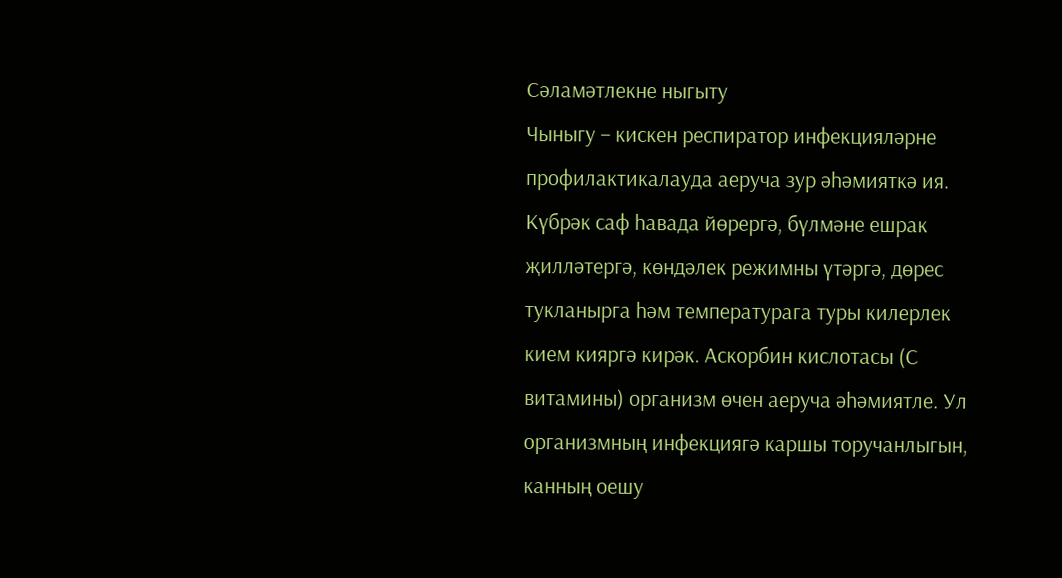Сәламәтлекне ныгыту
Чыныгу – кискен респиратор инфекцияләрне профилактикалауда аеруча зур әһәмияткә ия. Күбрәк саф һавада йөрергә, бүлмәне ешрак җилләтергә, көндәлек режимны үтәргә, дөрес тукланырга һәм температурага туры килерлек кием кияргә кирәк. Аскорбин кислотасы (С витамины) организм өчен аеруча әһәмиятле. Ул организмның инфекциягә каршы торучанлыгын, канның оешу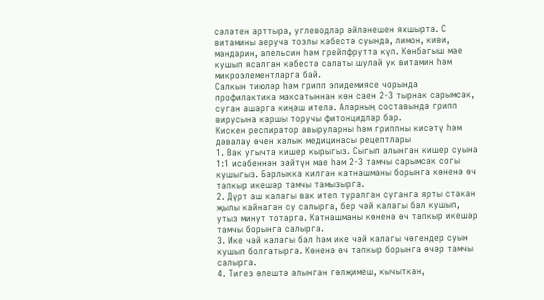сәләтен арттыра, углеводлар әйләнешен яхшырта. С витамины аеруча тозлы кәбестә суында, лимон, киви, мандарин, апельсин һәм грейпфрутта күп. Көнбагыш мае кушып ясалган кәбестә салаты шулай ук витамин һәм микроэлементларга бай.
Салкын тиюләр һәм грипп эпидемиясе чорында профилактика максатыннан көн саен 2-3 тырнак сарымсак, суган ашарга киңәш ителә. Аларның составында грипп вирусына каршы торучы фитонцидлар бар.
Кискен респиратор авыруларны һәм гриппны кисәтү һәм дәвалау өчен халык медицинасы рецептлары
1. Вак угычта кишер кырыгыз. Сыгып алынган кишер суына 1:1 исәбеннән зәйтүн мае һәм 2-3 тамчы сарымсак согы кушыгыз. Барлыкка килгән катнашманы борынга көненә өч тапкыр икешәр тамчы тамызырга.
2. Дүрт аш калагы вак итеп туралган суганга ярты стакан җылы кайнаган су салырга, бер чәй калагы бал кушып, утыз минут тотарга. Катнашманы көненә өч тапкыр икешәр тамчы борынга салырга.
3. Ике чәй калагы бал һәм ике чәй калагы чөгендер суын кушып болгатырга. Көненә өч тапкыр борынга өчәр тамчы салырга.
4. Тигез өлештә алынган гөлҗимеш, кычыткан,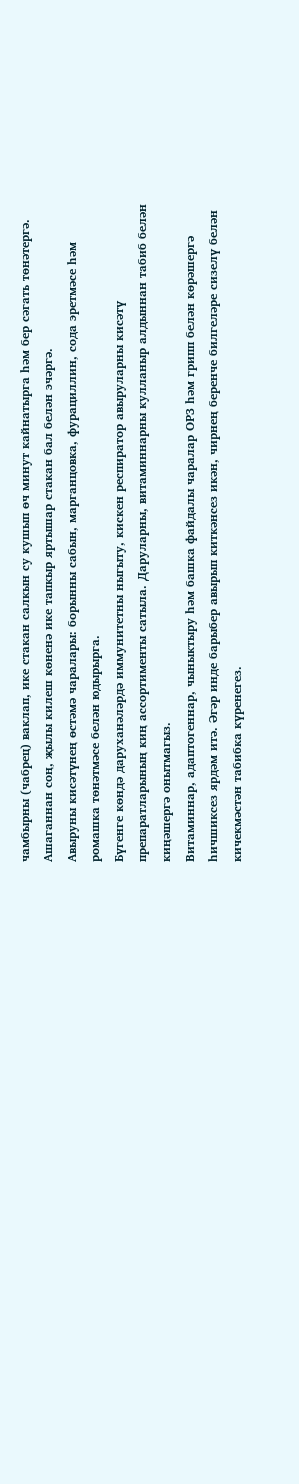чамбырны (чабрец) ваклап, ике стакан салкын су кушып өч минут кайнатырга һәм бер сәгать төнәтергә. Ашаганнан соң, җылы килеш көненә ике тапкыр яртышар стакан бал белән эчәргә.
Авыруны кисәтүнең өстәмә чаралары: борынны сабын, марганцовка, фурациллин, сода эретмәсе һәм ромашка төнәтмәсе белән юдырырга.
Бүгенге көндә даруханәләрдә иммунитетны ныгыту, кискен респиратор авыруларны кисәтү препаратларының киң ассортименты сатыла. Даруларны, витаминнарны кулланыр алдыннан табиб белән киңәшергә онытмагыз.
Витаминнар, адаптогеннар, чыныктыру һәм башка файдалы чаралар ОРЗ һәм грипп белән көрәшергә һичшиксез ярдәм итә. Әгәр инде барыбер авырып киткәнсез икән, чирнең беренче билгеләре сизелү белән кичекмәстән табибка күренегез.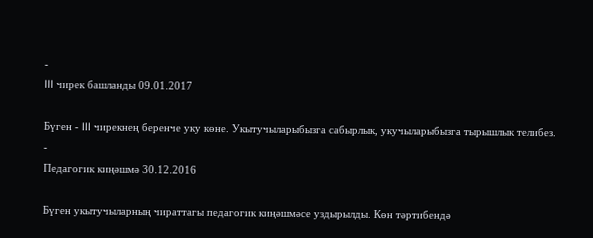-
III чирек башланды 09.01.2017

Бүген - III чирекнең беренче уку көне. Укытучыларыбызга сабырлык, укучыларыбызга тырышлык телибез.
-
Педагогик киңәшмә 30.12.2016

Бүген укытучыларның чираттагы педагогик киңәшмәсе уздырылды. Көн тәртибендә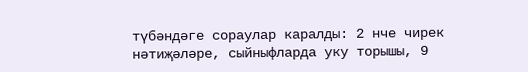түбәндәге сораулар каралды: 2 нче чирек нәтиҗәләре, сыйныфларда уку торышы, 9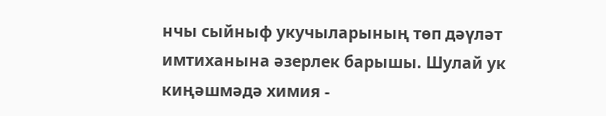нчы сыйныф укучыларының төп дәүләт имтиханына әзерлек барышы. Шулай ук киңәшмәдә химия -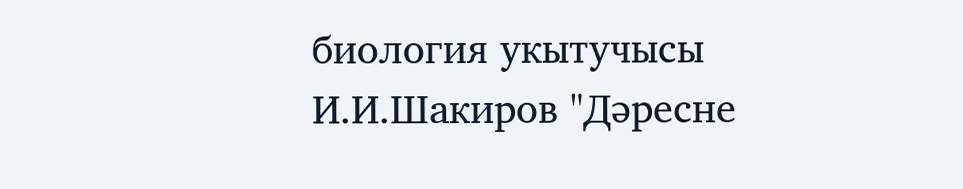биология укытучысы И.И.Шакиров "Дәресне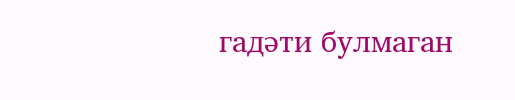гадәти булмаган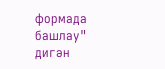формада башлау" дигән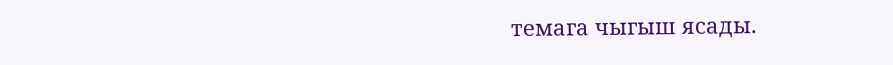темага чыгыш ясады.